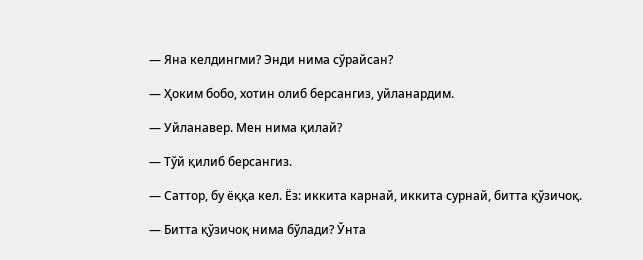— Яна келдингми? Энди нима сўрайсан?

— Ҳоким бобо, хотин олиб берсангиз, уйланардим.

— Уйланавер. Мен нима қилай?

— Тўй қилиб берсангиз.

— Саттор, бу ёққа кел. Ёз: иккита карнай, иккита сурнай, битта қўзичоқ.

— Битта қўзичоқ нима бўлади? Ўнта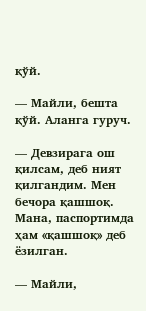қўй.

— Майли, бешта қўй. Аланга гуруч.

— Девзирага ош қилсам, деб ният қилгандим. Мен бечора қашшоқ. Мана, паспортимда ҳам «қашшоқ» деб ёзилган.

— Майли,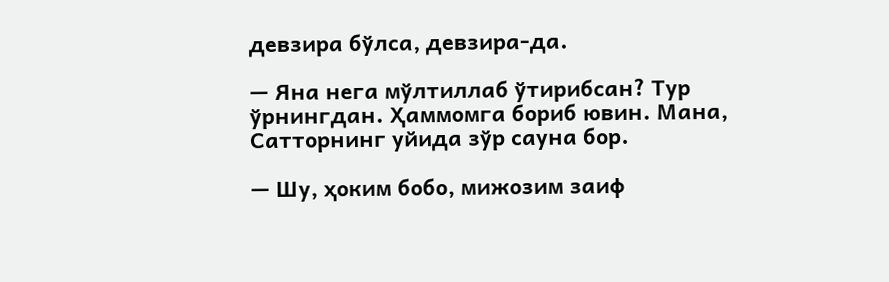девзира бўлса, девзира-да.

— Яна нега мўлтиллаб ўтирибсан? Тур ўрнингдан. Ҳаммомга бориб ювин. Мана, Сатторнинг уйида зўр сауна бор.

— Шу, ҳоким бобо, мижозим заиф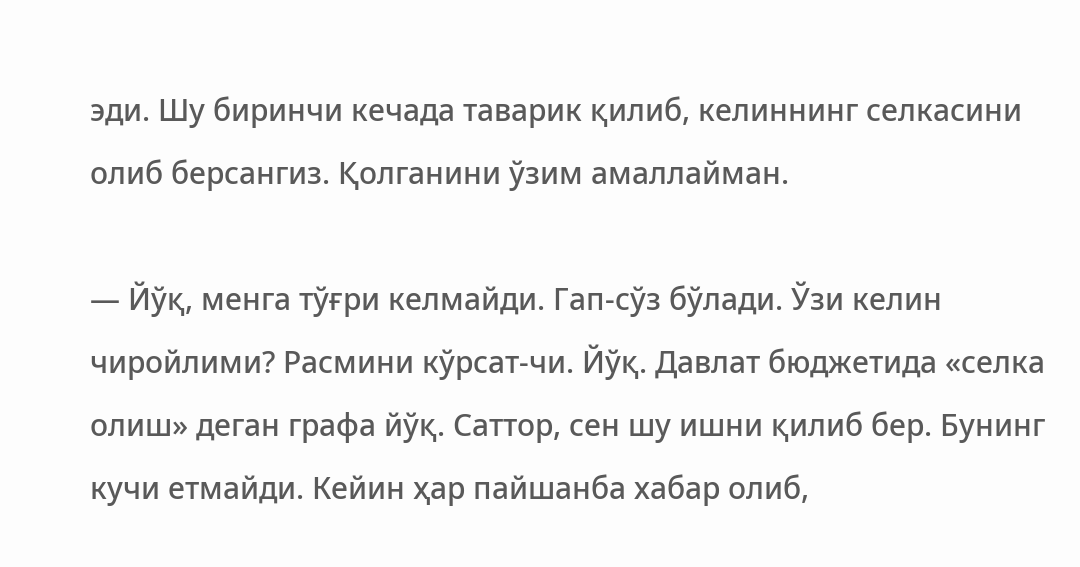эди. Шу биринчи кечада таварик қилиб, келиннинг селкасини олиб берсангиз. Қолганини ўзим амаллайман.

— Йўқ, менга тўғри келмайди. Гап-сўз бўлади. Ўзи келин чиройлими? Расмини кўрсат-чи. Йўқ. Давлат бюджетида «селка олиш» деган графа йўқ. Саттор, сен шу ишни қилиб бер. Бунинг кучи етмайди. Кейин ҳар пайшанба хабар олиб,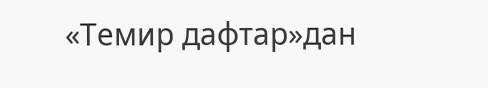«Темир дафтар»дан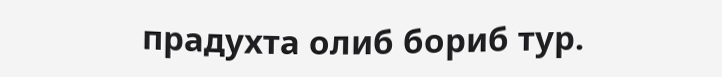прадухта олиб бориб тур.